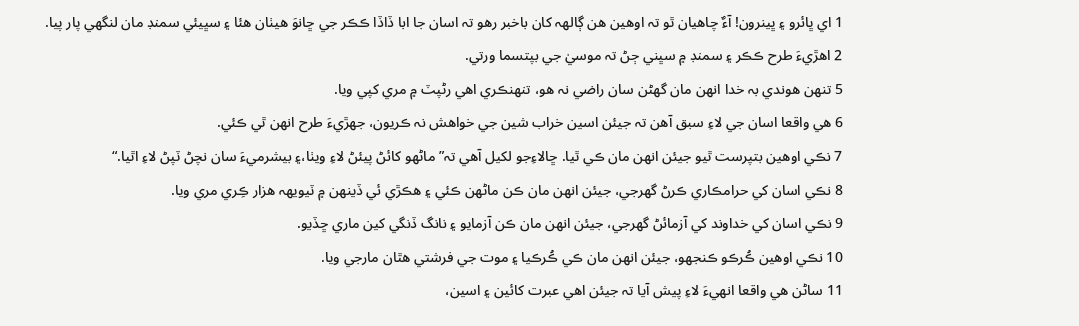1 اي ڀائرو ۽ ڀينرون! آءٌ چاھيان ٿو تہ اوھين ھن ڳالھہ کان باخبر رھو تہ اسان جا ابا ڏاڏا ڪڪر جي ڇانوَ ھيٺان ھئا ۽ سڀيئي سمنڊ مان لنگھي پار پيا.
2 اھڙيءَ طرح ڪڪر ۽ سمنڊ ۾ سڀني ڄڻ تہ موسيٰ جي بپتسما ورتي.
5 تنھن ھوندي بہ خدا انھن مان گھڻن سان راضي نہ ھو، تنھنڪري اھي رڻپٽ ۾ مري کپي ويا.
6 ھي واقعا اسان جي لاءِ سبق آھن تہ جيئن اسين خراب شين جي خواھش نہ ڪريون، جھڙيءَ طرح انھن ٿي ڪئي.
7 نڪي اوھين بتپرست ٿيو جيئن انھن مان ڪي ٿيا. ڇالاءِجو لکيل آھي تہ”ماڻھو کائڻ پيئڻ لاءِ ويٺا،۽ بيشرميءَ سان نچڻ ٽپڻ لاءِ اٿيا.“
8 نڪي اسان کي حرامڪاري ڪرڻ گھرجي، جيئن انھن مان ڪن ماڻھن ڪئي ۽ ھڪڙي ئي ڏينھن ۾ ٽيويھہ ھزار ڪِري مري ويا.
9 نڪي اسان کي خداوند کي آزمائڻ گھرجي، جيئن انھن مان ڪن آزمايو ۽ نانگ ڏنگي کين ماري ڇڏيو.
10 نڪي اوھين ڪُرڪو ڪنجھو، جيئن انھن مان ڪي ڪُرڪيا ۽ موت جي فرشتي ھٿان مارجي ويا.
11 ساڻن ھي واقعا انھيءَ لاءِ پيش آيا تہ جيئن اھي عبرت کائين ۽ اسين،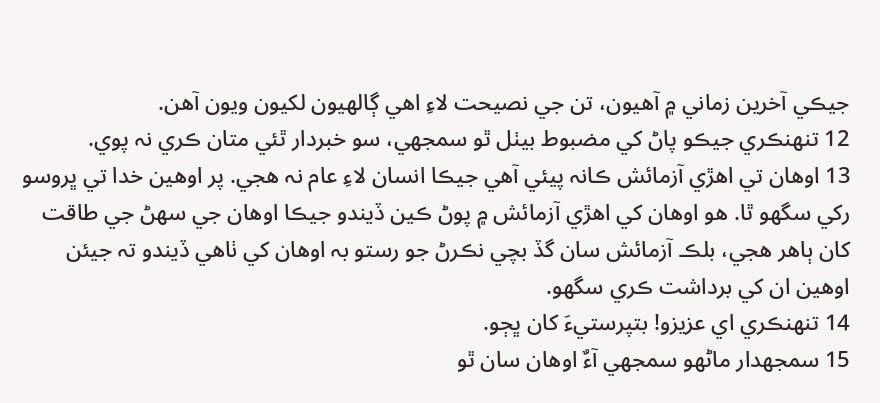جيڪي آخرين زماني ۾ آھيون، تن جي نصيحت لاءِ اھي ڳالھيون لکيون ويون آھن.
12 تنھنڪري جيڪو پاڻ کي مضبوط بيٺل ٿو سمجھي، سو خبردار ٿئي متان ڪري نہ پوي.
13 اوھان تي اھڙي آزمائش ڪانہ پيئي آھي جيڪا انسان لاءِ عام نہ ھجي. پر اوھين خدا تي ڀروسو رکي سگھو ٿا. ھو اوھان کي اھڙي آزمائش ۾ پوڻ ڪين ڏيندو جيڪا اوھان جي سھڻ جي طاقت کان ٻاھر ھجي، بلڪ آزمائش سان گڏ بچي نڪرڻ جو رستو بہ اوھان کي ٺاھي ڏيندو تہ جيئن اوھين ان کي برداشت ڪري سگھو.
14 تنھنڪري اي عزيزو! بتپرستيءَ کان ڀڄو.
15 سمجھدار ماڻھو سمجھي آءٌ اوھان سان ٿو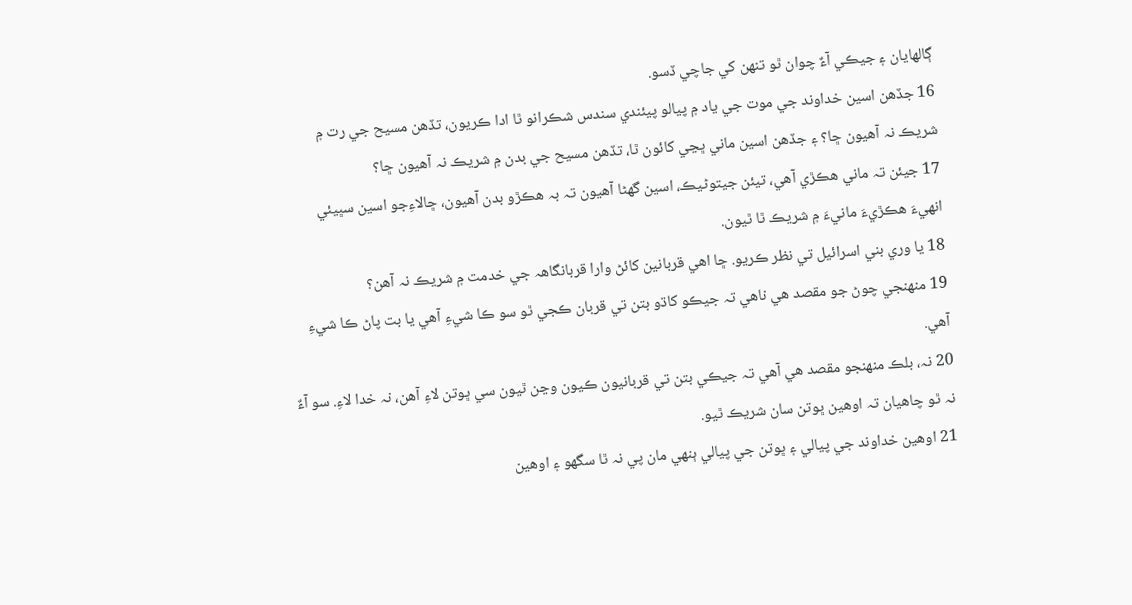ڳالھايان ۽ جيڪي آءٌ چوان ٿو تنھن کي جاچي ڏسو.
16 جڏھن اسين خداوند جي موت جي ياد ۾ پيالو پيئندي سندس شڪرانو ٿا ادا ڪريون، تڏھن مسيح جي رت ۾ شريڪ نہ آھيون ڇا؟ ۽ جڏھن اسين ماني ڀڃي کائون ٿا، تڏھن مسيح جي بدن ۾ شريڪ نہ آھيون ڇا؟
17 جيئن تہ ماني ھڪڙي آھي، تيئن جيتوڻيڪ، اسين گھڻا آھيون تہ بہ ھڪڙو بدن آھيون، ڇالاءِجو اسين سڀيئي انھيءَ ھڪڙيءَ مانيءَ ۾ شريڪ ٿا ٿيون.
18 يا وري بني اسرائيل تي نظر ڪريو. ڇا اھي قربانين کائڻ وارا قربانگاھہ جي خدمت ۾ شريڪ نہ آھن؟
19 منھنجي چوڻ جو مقصد ھي ناھي تہ جيڪو کاڌو بتن تي قربان ڪجي ٿو سو ڪا شيءِ آھي يا بت پاڻ ڪا شيءِ آھي.
20 نہ، بلڪ منھنجو مقصد ھي آھي تہ جيڪي بتن تي قربانيون ڪيون وڃن ٿيون سي ڀوتن لاءِ آھن، نہ خدا لاءِ. سو آءٌ نہ ٿو چاھيان تہ اوھين ڀوتن سان شريڪ ٿيو.
21 اوھين خداوند جي پيالي ۽ ڀوتن جي پيالي ٻنھي مان پي نہ ٿا سگھو ۽ اوھين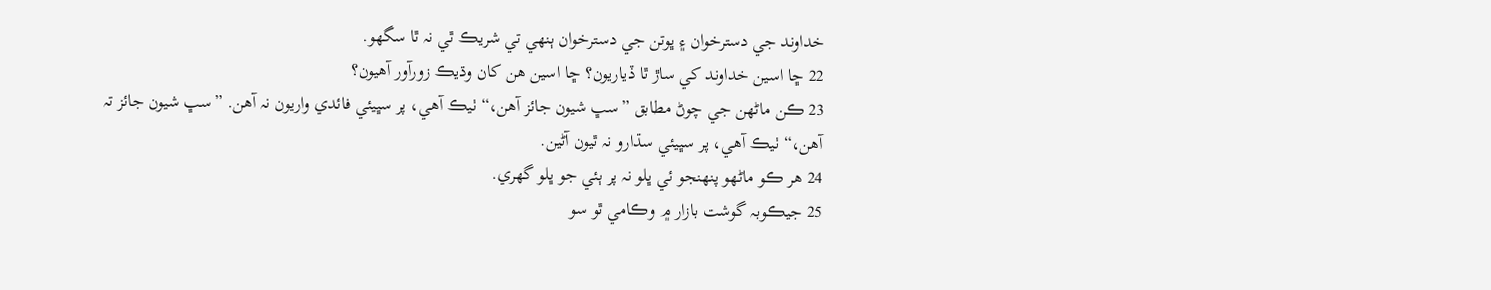خداوند جي دسترخوان ۽ ڀوتن جي دسترخوان ٻنھي تي شريڪ ٿي نہ ٿا سگھو.
22 ڇا اسين خداوند کي ساڙ ٿا ڏياريون؟ ڇا اسين ھن کان وڌيڪ زورآور آھيون؟
23 ڪن ماڻھن جي چوڻ مطابق ”سڀ شيون جائز آھن،“ ٺيڪ آھي، پر سڀيئي فائدي واريون نہ آھن. ”سڀ شيون جائز تہ آھن،“ ٺيڪ آھي، پر سڀيئي سڌارو نہ ٿيون آڻين.
24 ھر ڪو ماڻھو پنھنجو ئي ڀلو نہ پر ٻئي جو ڀلو گھري.
25 جيڪوبہ گوشت بازار ۾ وڪامي ٿو سو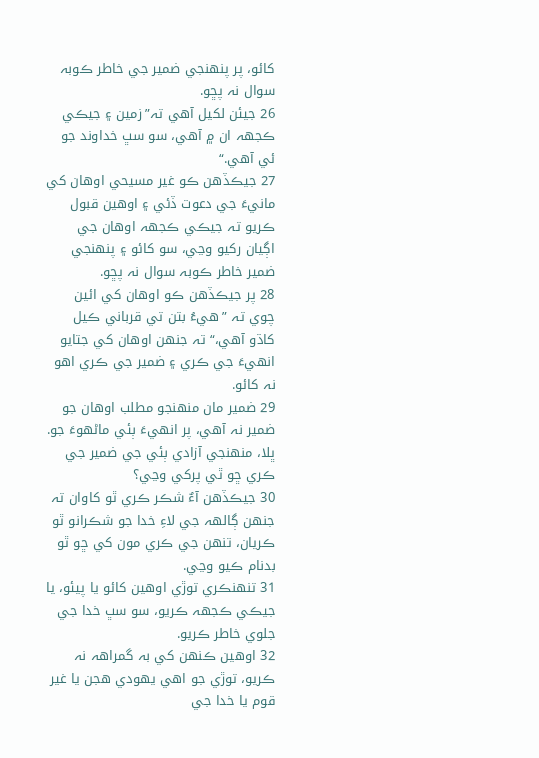کائو، پر پنھنجي ضمير جي خاطر ڪوبہ سوال نہ پڇو.
26 جيئن لکيل آھي تہ”زمين ۽ جيڪي ڪجھہ ان ۾ آھي، سو سڀ خداوند جو ئي آھي.“
27 جيڪڏھن ڪو غير مسيحي اوھان کي مانيءَ جي دعوت ڏئي ۽ اوھين قبول ڪريو تہ جيڪي ڪجھہ اوھان جي اڳيان رکيو وڃي، سو کائو ۽ پنھنجي ضمير خاطر ڪوبہ سوال نہ پڇو.
28 پر جيڪڏھن ڪو اوھان کي ائين چوي تہ ”ھيءُ بتن تي قرباني ڪيل کاڌو آھي،“ تہ جنھن اوھان کي جتايو انھيءَ جي ڪري ۽ ضمير جي ڪري اھو نہ کائو.
29 ضمير مان منھنجو مطلب اوھان جو ضمير نہ آھي، پر انھيءَ ٻئي ماڻھوءَ جو. ڀلا، منھنجي آزادي ٻئي جي ضمير جي ڪري ڇو ٿي پرکي وڃي؟
30 جيڪڏھن آءٌ شڪر ڪري ٿو کاوان تہ جنھن ڳالھہ جي لاءِ خدا جو شڪرانو ٿو ڪريان، تنھن جي ڪري مون کي ڇو ٿو بدنام ڪيو وڃي.
31 تنھنڪري توڙي اوھين کائو يا پيئو، يا جيڪي ڪجھہ ڪريو، سو سڀ خدا جي جلوي خاطر ڪريو.
32 اوھين ڪنھن کي بہ گمراھہ نہ ڪريو، توڙي جو اھي يھودي ھجن يا غير قوم يا خدا جي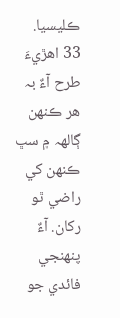ڪليسيا.
33 اھڙيءَ طرح آءٌ بہ ھر ڪنھن ڳالھہ ۾ سڀ ڪنھن کي راضي ٿو رکان. آءٌ پنھنجي فائدي جو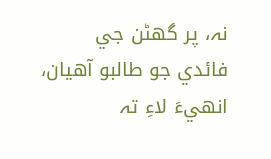نہ، پر گھڻن جي فائدي جو طالبو آھيان، انھيءَ لاءِ تہ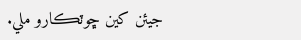جيئن کين ڇوٽڪارو ملي.